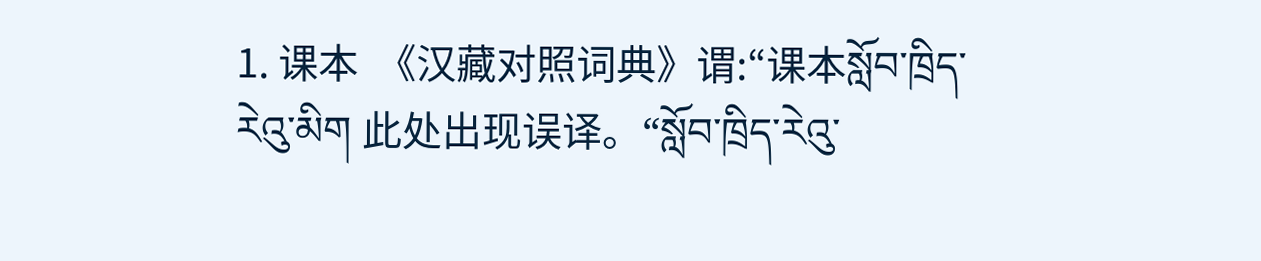1. 课本  《汉藏对照词典》谓:“课本སློབ་ཁྲིད་རེའུ་མིག 此处出现误译。“སློབ་ཁྲིད་རེའུ་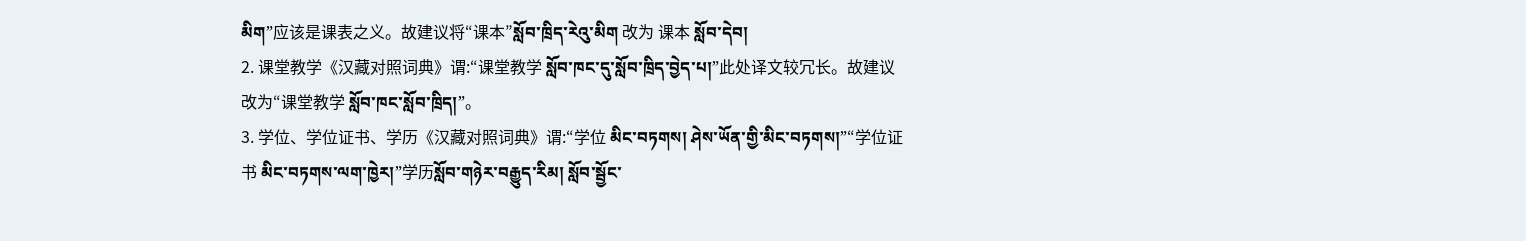མིག”应该是课表之义。故建议将“课本”སློབ་ཁྲིད་རེའུ་མིག 改为 课本 སློབ་དེབ།
2. 课堂教学《汉藏对照词典》谓:“课堂教学 སློབ་ཁང་དུ་སློབ་ཁྲིད་བྱེད་པ།”此处译文较冗长。故建议改为“课堂教学 སློབ་ཁང་སློབ་ཁྲིད།”。
3. 学位、学位证书、学历《汉藏对照词典》谓:“学位 མིང་བཏགས། ཤེས་ཡོན་གྱི་མིང་བཏགས།”“学位证书 མིང་བཏགས་ལག་ཁྱེར།”学历སློབ་གཉེར་བརྒྱུད་རིམ། སློབ་སྦྱོང་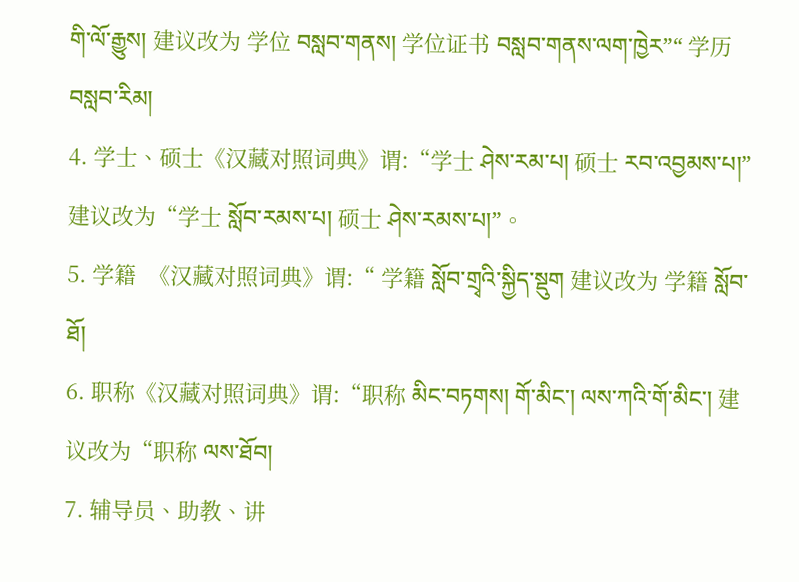གི་ལོ་རྒྱུས། 建议改为 学位 བསླབ་གནས། 学位证书 བསླབ་གནས་ལག་ཁྱེར”“ 学历 བསླབ་རིམ།
4. 学士、硕士《汉藏对照词典》谓:“学士 ཤེས་རམ་པ། 硕士 རབ་འབྱམས་པ།”建议改为“学士 སློབ་རམས་པ། 硕士 ཤེས་རམས་པ།”。
5. 学籍  《汉藏对照词典》谓:“ 学籍 སློབ་གྲྭའི་སྐྱིད་སྡུག 建议改为 学籍 སློབ་ཐོ།
6. 职称《汉藏对照词典》谓:“职称 མིང་བཏགས། གོ་མིང་། ལས་ཀའི་གོ་མིང་། 建议改为“职称 ལས་ཐོབ།
7. 辅导员、助教、讲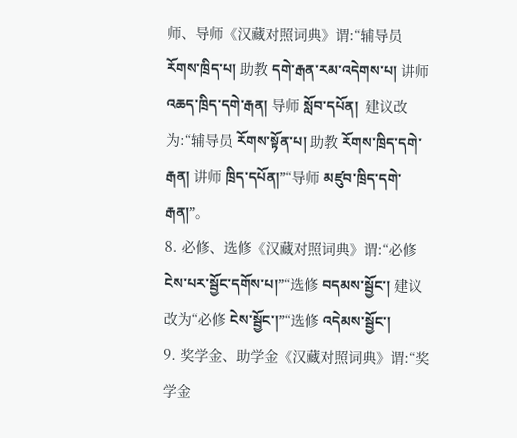师、导师《汉藏对照词典》谓:“辅导员 རོགས་ཁྲིད་པ། 助教 དགེ་རྒན་རམ་འདེགས་པ། 讲师 འཆད་ཁྲིད་དགེ་རྒན། 导师 སློབ་དཔོན།  建议改为:“辅导员 རོགས་སྟོན་པ། 助教 རོགས་ཁྲིད་དགེ་རྒན། 讲师 ཁྲིད་དཔོན།”“导师 མཛུབ་ཁྲིད་དགེ་རྒན།”。
8. 必修、选修《汉藏对照词典》谓:“必修 ངེས་པར་སྦྱོང་དགོས་པ།”“选修 བདམས་སྦྱོང་། 建议改为“必修 ངེས་སྦྱོང་།”“选修 འདེམས་སྦྱོང་།
9. 奖学金、助学金《汉藏对照词典》谓:“奖学金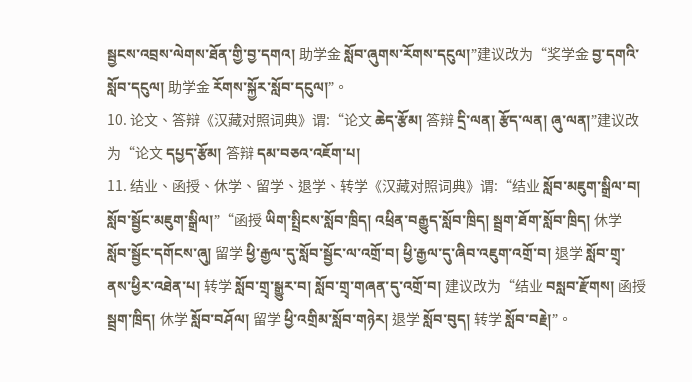སྦྱངས་འབྲས་ལེགས་ཐོན་གྱི་བྱ་དགའ། 助学金 སློབ་ཞུགས་རོགས་དངུལ།”建议改为“奖学金 བྱ་དགའི་སློབ་དངུལ། 助学金 རོགས་སྐྱོར་སློབ་དངུལ།”。
10. 论文、答辩《汉藏对照词典》谓:“论文 ཆེད་རྩོམ། 答辩 དྲི་ལན། རྩོད་ལན། ཞུ་ལན།”建议改为“论文 དཔྱད་རྩོམ། 答辩 དམ་བཅའ་འཇོག་པ།
11. 结业、函授、休学、留学、退学、转学《汉藏对照词典》谓:“结业 སློབ་མཇུག་སྒྲིལ་བ། སློབ་སྦྱོང་མཇུག་སྒྲིལ།”“函授 ཡིག་སྤྲིངས་སློབ་ཁྲིད། འཕྲིན་བརྒྱུད་སློབ་ཁྲིད། སྦྲག་ཐོག་སློབ་ཁྲིད། 休学 སློབ་སྦྱོང་དགོངས་ཞུ། 留学 ཕྱི་རྒྱལ་དུ་སློབ་སྦྱོང་ལ་འགྲོ་བ། ཕྱི་རྒྱལ་དུ་ཞིབ་འཇུག་འགྲོ་བ། 退学 སློབ་གྲྭ་ནས་ཕྱིར་འཐེན་པ། 转学 སློབ་གྲྭ་སྒྱུར་བ། སློབ་གྲྭ་གཞན་དུ་འགྲོ་བ། 建议改为“结业 བསླབ་རྫོགས། 函授 སྦྲག་ཁྲིད། 休学 སློབ་བཤོལ། 留学 ཕྱི་འགྲིམ་སློབ་གཉེར། 退学 སློབ་བུད། 转学 སློབ་བརྗེ།”。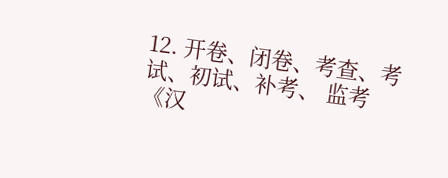12. 开卷、闭卷、考查、考试、初试、补考、 监考《汉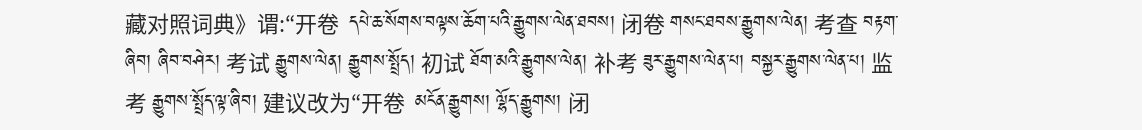藏对照词典》谓:“开卷  དཔེ་ཆ་སོགས་བལྟས་ཆོག་པའི་རྒྱུགས་ལེན་ཐབས། 闭卷 གསང་ཐབས་རྒྱུགས་ལེན། 考查 བརྟག་ཞིབ། ཞིབ་བཤེར། 考试 རྒྱུགས་ལེན། རྒྱུགས་སྤྲོད། 初试 ཐོག་མའི་རྒྱུགས་ལེན། 补考 ཟུར་རྒྱུགས་ལེན་པ། བསྐྱར་རྒྱུགས་ལེན་པ། 监考 རྒྱུགས་སྤྲོད་ལྟ་ཞིབ། 建议改为“开卷  མངོན་རྒྱུགས། ལྷོད་རྒྱུགས། 闭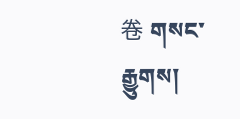卷 གསང་རྒྱུགས།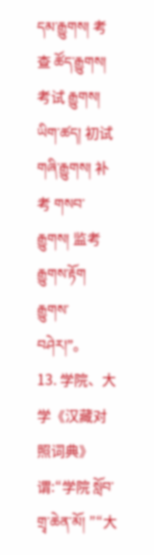དམ་རྒྱུགས། 考查 ཚོད་རྒྱུགས། 考试 རྒྱུགས། ཡིག་ཚད། 初试 གཞི་རྒྱུགས། 补考 གསབ་རྒྱུགས། 监考 རྒྱུགས་རྟོག རྒྱུགས་བཤེར།”。
13. 学院、大学《汉藏对照词典》谓:“学院 སློབ་གྲྭ་ཆེན་མོ། ”“大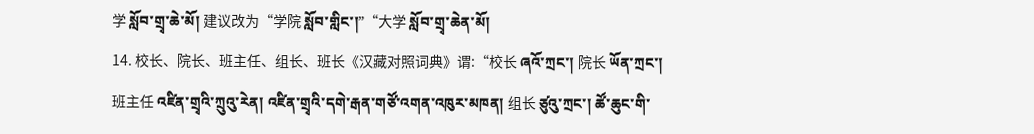学 སློབ་གྲྭ་ཆེ་མོ། 建议改为“学院 སློབ་གླིང་།”“大学 སློབ་གྲྭ་ཆེན་མོ།
14. 校长、院长、班主任、组长、班长《汉藏对照词典》谓:“校长 ཞའོ་ཀྲང་། 院长 ཡོན་ཀྲང་། 班主任 འཛིན་གྲྭའི་ཀྲུའུ་རེན། འཛིན་གྲྭའི་དགེ་རྒན་གཙོ་འགན་འཁུར་མཁན། 组长 ཙུའུ་ཀྲང་། ཚོ་ཆུང་གི་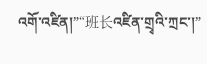འགོ་འཛིན།”“班长འཛིན་གྲྭའི་ཀྲང་།”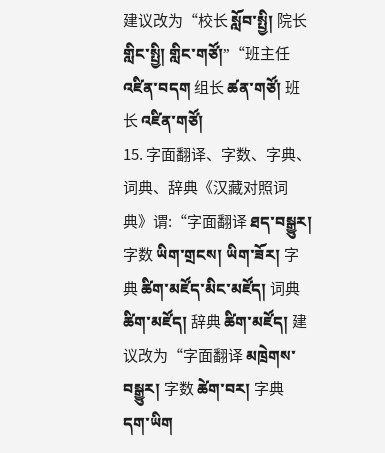建议改为“校长 སློབ་སྤྱི། 院长 གླིང་སྤྱི། གླིང་གཙོ།”“班主任 འཛིན་བདག 组长 ཚན་གཙོ། 班长 འཛིན་གཙོ།
15. 字面翻译、字数、字典、词典、辞典《汉藏对照词典》谓:“字面翻译 ཐད་བསྒྱུར། 字数 ཡིག་གྲངས། ཡིག་ཟོར། 字典 ཚིག་མཛོད་མིང་མཛོད། 词典 ཚིག་མཛོད། 辞典 ཚིག་མཛོད། 建议改为“字面翻译 མཁྲེགས་བསྒྱུར། 字数 ཚེག་བར། 字典 དག་ཡིག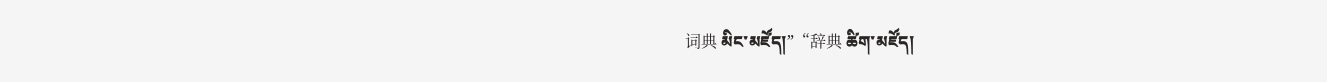词典 མིང་མཛོད།”“辞典 ཚིག་མཛོད།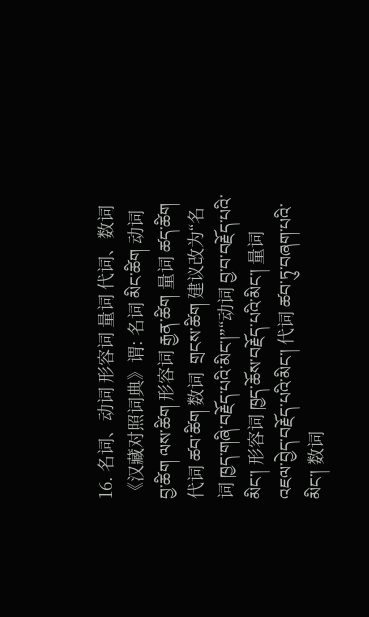16. 名词、动词 形容词 量词 代词、数词 《汉藏对照词典》谓: 名词 མིང་ཚིག 动词 བྱ་ཚིག ལས་ཚིག 形容词 རྒྱན་ཚིག 量词 ཚད་ཚིག 代词 ཚབ་ཚིག 数词  གྲངས་ཚིག 建议改为“名词 ཁྱད་གཞི་བརྗོད་པའི་མིང་།”“动词 བྱ་བ་བརྗོད་པའི་མིང་། 形容词 ཁྱད་ཆོས་བརྗོད་པའི་མིང་། 量词 འཇལ་བྱེད་བརྗོད་པའི་མིང་། 代词 ཚབ་ཏུ་བཞག་པའི་མིང་། 数词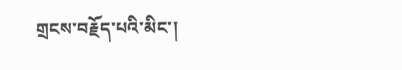གྲངས་བརྗོད་པའི་མིང་།